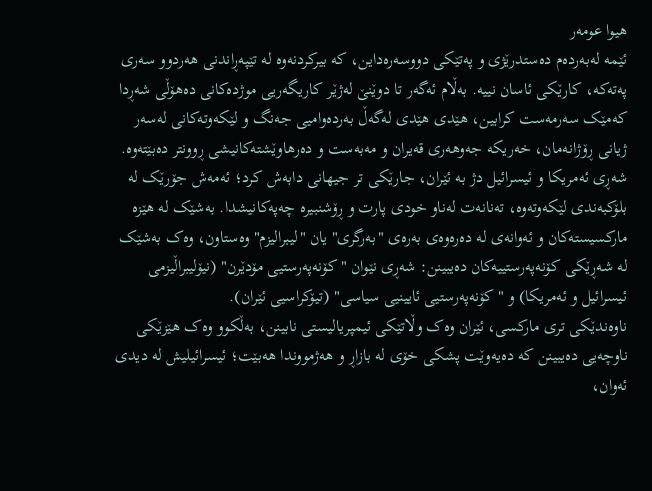هیوا عومەر
ئێمە لەبەردەم دەستدرێژی و پەتێکی دووسەرەداین، کە بیرکردنەوە لە تێپەڕاندنی هەردوو سەری پەتەکە، کارێکی ئاسان نییە. بەڵام ئەگەر تا دوێنێ لەژێر کاریگەریی موژدەکانی دەهۆڵی شەڕدا کەمێک سەرمەست کرابین، هێدی هێدی لەگەڵ بەردەوامیی جەنگ و لێکەوتەکانی لەسەر ژیانی ڕۆژانەمان، خەریکە جەوهەری قەیران و مەبەست و دەرهاوێشتەکانیشی ڕوونتر دەبێتەوە.
شەڕی ئەمریکا و ئیسرائیل دژ بە ئێران، جارێکی تر جیهانی دابەش کرد؛ ئەمەش جۆرێک لە بلۆکبەندی لێکەوتەوە، تەنانەت لەناو خودی پارت و ڕۆشنبیرە چەپەکانیشدا. بەشێک لە هێزە مارکسیستەکان و ئەوانەی لە دەرەوەی بەرەی "بەرگری" یان "لیبرالیزم" وەستاون، وەک بەشێک لە شەڕێکی کۆنەپەرستییەکان دەیبینن: شەڕی نێوان "کۆنەپەرستیی مۆدێرن" (نیۆلیبراڵیزمی ئیسرائیل و ئەمریکا) و "کۆنەپەرستیی ئایینیی سیاسی" (تیۆکراسیی ئێران).
ناوەندێکی تری مارکسی، ئێران وەک وڵاتێکی ئیمپریالیستی نابینن، بەڵکوو وەک هێزێکی ناوچەیی دەیبینن کە دەیەوێت پشکی خۆی لە بازاڕ و هەژمووندا هەبێت؛ ئیسرائیلیش لە دیدی ئەوان،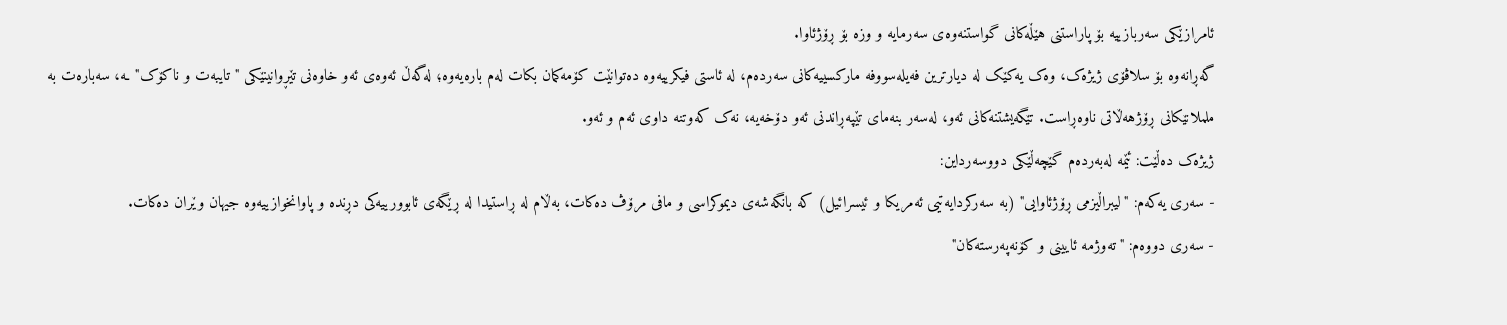ئامرازێکی سەربازییە بۆ پاراستنی هێڵەکانی گواستنەوەی سەرمایە و وزە بۆ ڕۆژئاوا.
گەڕانەوە بۆ سلاڤۆی ژیژەک، وەک یەکێک لە دیارترین فەیلەسووفە مارکسییەکانی سەردەم، لە ئاستی فیکرییەوە دەتوانێت کۆمەکمان بکات لەم بارەیەوە؛ لەگەڵ ئەوەی ئەو خاوەنی تێڕوانینێکی "تایبەت و ناکۆک"ـە، سەبارەت بە ململانێکانی ڕۆژهەڵاتی ناوەڕاست. تێگەیشتنەکانی ئەو، لەسەر بنەمای تێپەڕاندنی ئەو دۆخەیە، نەک کەوتنە داوی ئەم و ئەو.
ژیژەک دەڵێت: ئێمە لەبەردەم گێچەڵێکی دووسەرداین:
- سەری یەکەم: "لیبراڵیزمی ڕۆژئاوایی" (بە سەرکردایەتیی ئەمریکا و ئیسرائیل) کە بانگەشەی دیموکراسی و مافی مرۆڤ دەکات، بەڵام لە ڕاستیدا لە ڕێگەی ئابوورییەکی دڕندە و پاوانخوازییەوە جیهان وێران دەکات.
- سەری دووەم: "تەوژمە ئایینی و کۆنەپەرستەکان"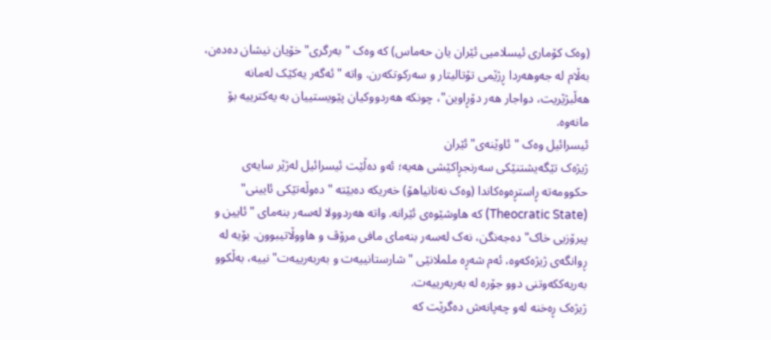(وەک کۆماری ئیسلامیی ئێران یان حەماس) کە وەک "بەرگری" خۆیان نیشان دەدەن، بەڵام لە جەوهەردا ڕژێمی تۆتالیتار و سەرکوتکەرن. واتە "ئەگەر یەکێک لەمانە هەڵبژێریت، دواجار هەر دۆڕاوین"، چونکە هەردووکیان پێویستییان بە یەکترییە بۆ مانەوە.
ئیسرائیل وەک "ئاوێنەی" ئێران
ژیژەک تێگەیشتنێکی سەرنجڕاکێشی هەیە؛ ئەو دەڵێت ئیسرائیل لەژێر سایەی حکوومەتە ڕاستڕەوەکاندا (وەک نەتانیاهۆ) خەریکە دەبێتە "دەوڵەتێکی ئایینی" (Theocratic State) کە هاوشێوەی ئێرانە. واتە هەردوولا لەسەر بنەمای "ئایین و پیرۆزیی خاک" دەجەنگن، نەک لەسەر بنەمای مافی مرۆڤ و هاووڵاتیبوون. بۆیە لە ڕوانگەی ژیژەکەوە، ئەم شەڕە ململانێی "شارستانییەت و بەربەرییەت" نییە، بەڵکوو بەریەککەوتنی دوو جۆرە لە بەربەرییەت.
ژیژەک ڕەخنە لەو چەپانەش دەگرێت کە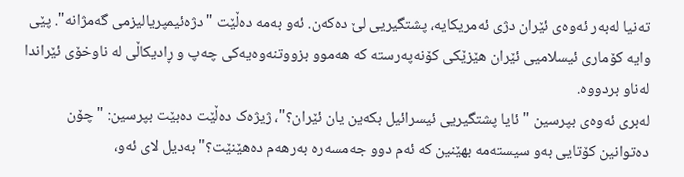تەنیا لەبەر ئەوەی ئێران دژی ئەمریکایە، پشتگیریی لێ دەکەن. ئەو بەمە دەڵێت "دژەئیمپریالیزمی گەمژانە". پێی وایە کۆماری ئیسلامیی ئێران هێزێکی کۆنەپەرستە کە هەموو بزووتنەوەیەکی چەپ و ڕادیكاڵی لە ناوخۆی ئێراندا لەناو بردووە.
لەبری ئەوەی بپرسین "ئایا پشتگیریی ئیسرائیل بکەین یان ئێران؟"، ژیژەک دەڵێت دەبێت بپرسین: "چۆن دەتوانین کۆتایی بەو سیستەمە بهێنین کە ئەم دوو جەمسەرە بەرهەم دەهێنێت؟" بەدیل لای ئەو،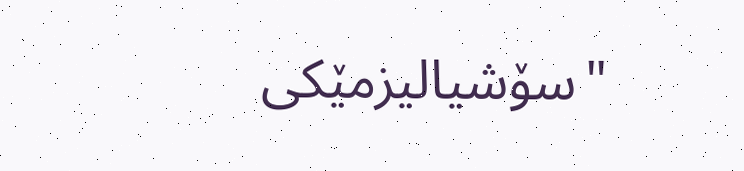"سۆشیالیزمێکی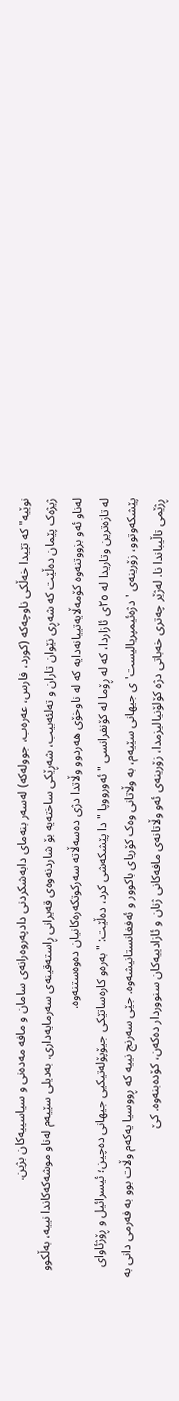نوێیە" کە تێیدا خەڵکی ناوچەکە (کورد، فارس، عەرەب، جوولەکە) لەسەر بنەمای دابەشکردنی دادپەروەرانەی سامان و مافە مەدەنی و سیاسییەکان بژین.
ژیژەک پێمان دەڵێت کە شەڕی نێوان تاران و تەلئەبیب، شەڕێکی ساختەیە بۆ شاردنەوەی قەیرانی ڕاستەقینەی سەرمایەداری. بەدیلی سێیەم لەناو موشەکەکاندا نییە، بەڵکوو لەناو ئەو بزووتنەوە کۆمەڵایەتییانەدایە کە لە ناوخۆی هەردوو وڵاتدا دژی دەسەڵاتە سەرکوتکەرەکانیان دەوەستنەوە.
لە تازەترین وتاریدا لە ٢٥ی ئازاردا، کە لە ڕۆما لە کۆنفرانسی "ئەورووپا "دا پێشکەشی کرد، دەڵێت: "بەرەو کارەساتێکی جیۆپۆلەتیکیی جیهانی دەچین؛ ئیسرائیل و ڕۆژئاوای پێشکەوتوو، زۆرینەی 'دژەئیمپریالیست'ی جیهانی سێیەم، بە وڵاتانی وەک کۆریای باکوور و ئەفغانستانیشەوە. جێی سەرنج نییە کە ڕووسیا یەکەم وڵات بوو بە فەرمی دانی بە ڕژێمی تاڵیباندا نا. لەژێر چەتری خەباتی دژە کۆلۆنیالیزمدا، زۆرینەی ئەو وڵاتانەی مافەکانی ژنان و ئازادییەکان سنووردار دەکەن، کۆدەبنەوە. کێ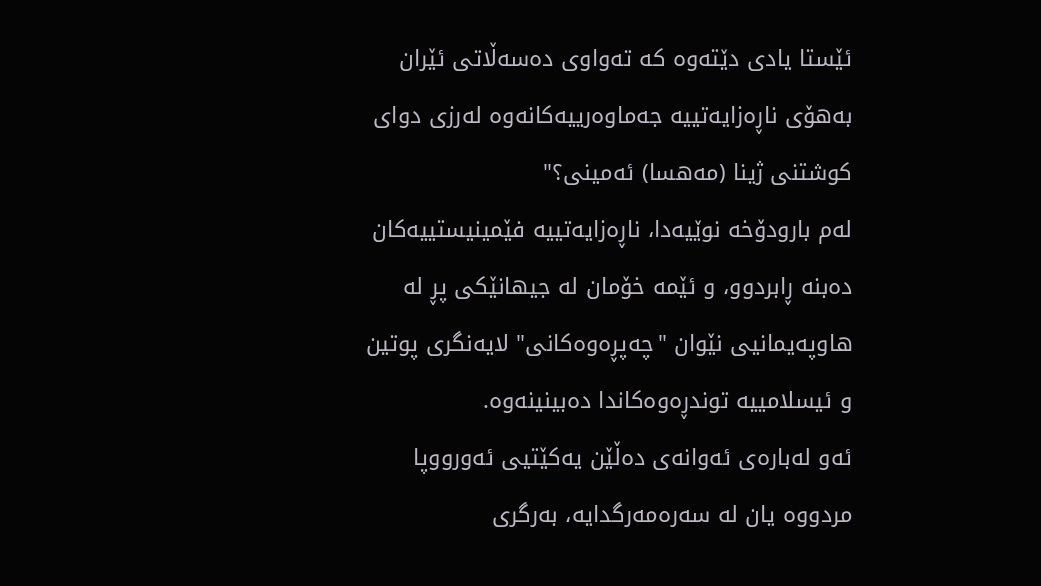ئێستا یادی دێتەوە کە تەواوی دەسەڵاتی ئێران بەهۆی ناڕەزایەتییە جەماوەرییەکانەوە لەرزی دوای کوشتنی ژینا (مەهسا) ئەمینی؟"
لەم بارودۆخە نوێیەدا، ناڕەزایەتییە فێمینیستییەکان دەبنە ڕابردوو، و ئێمە خۆمان لە جیهانێکی پڕ لە هاوپەیمانیی نێوان "چەپڕەوەکانی" لایەنگری پوتین و ئیسلامییە توندڕەوەکاندا دەبینینەوە.
ئەو لەبارەی ئەوانەی دەڵێن یەکێتیی ئەورووپا مردووە یان لە سەرەمەرگدایە، بەرگری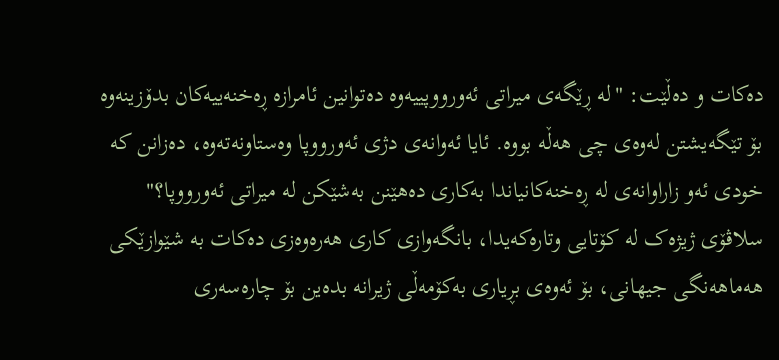دەکات و دەڵێت: "لە ڕێگەی میراتی ئەورووپییەوە دەتوانین ئامرازە ڕەخنەییەکان بدۆزینەوە بۆ تێگەیشتن لەوەی چی هەڵە بووە. ئایا ئەوانەی دژی ئەورووپا وەستاونەتەوە، دەزانن کە خودی ئەو زاراوانەی لە ڕەخنەکانیاندا بەکاری دەهێنن بەشێکن لە میراتی ئەورووپا؟"
سلاڤۆی ژیژەک لە کۆتایی وتارەکەیدا، بانگەوازی کاری هەرەوەزی دەکات بە شێوازێکی هەماهەنگی جیهانی، بۆ ئەوەی بڕیاری بەکۆمەڵی ژیرانە بدەین بۆ چارەسەری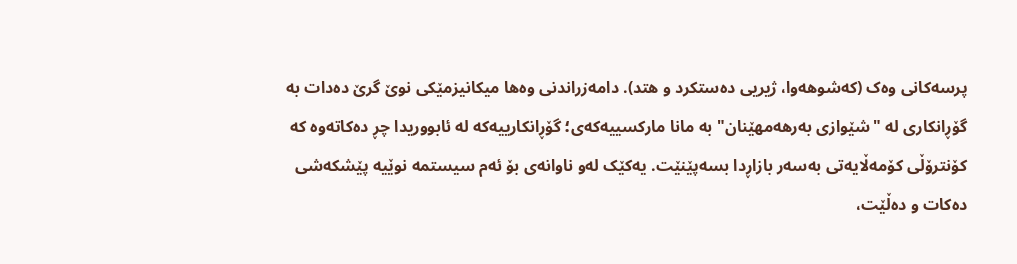پرسەکانی وەک (کەشوهەوا، ژیریی دەستکرد و هتد). دامەزراندنی وەها میکانیزمێکی نوێ گرێ دەدات بە گۆڕانکاری لە "شێوازی بەرهەمهێنان" بە مانا مارکسییەکەی؛ گۆڕانکارییەکە لە ئابووریدا چڕ دەکاتەوە کە کۆنترۆڵی کۆمەڵایەتی بەسەر بازاڕدا بسەپێنێت. یەکێک لەو ناوانەی بۆ ئەم سیستمە نوێیە پێشکەشی دەکات و دەڵێت،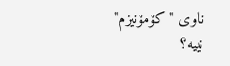ناوی "کۆمۆنیزم" نییە؟